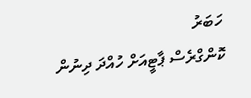ހަބަރު
ކޮންގްރެސް ޕާޓީއަށް ހުއްދަ ދިނުން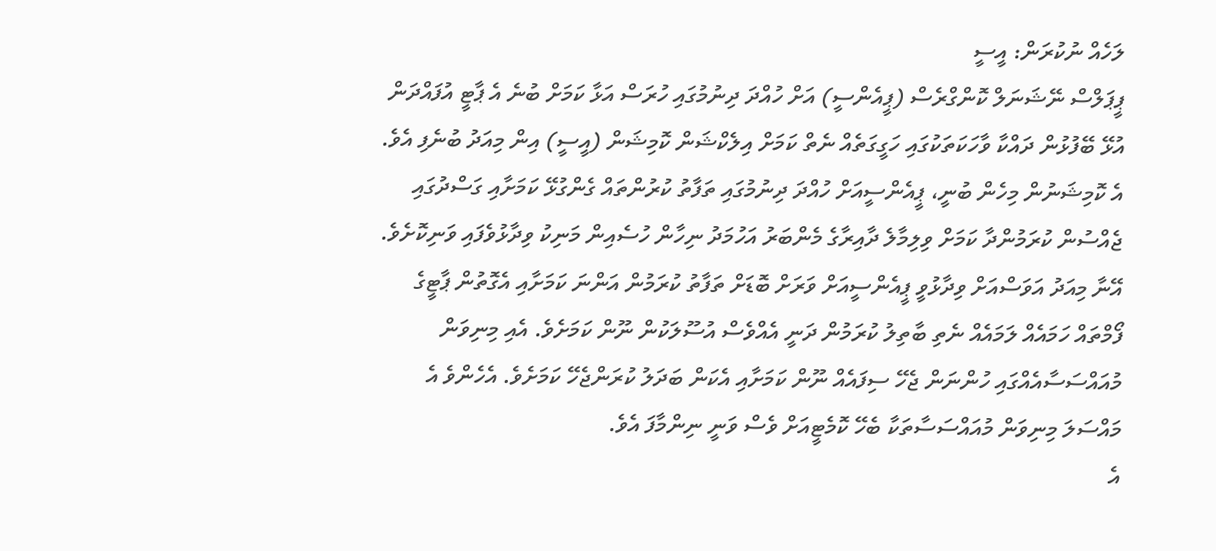ލަހެއް ނުކުރަން: އީސީ
ޕީޕަލްސް ނޭޝަނަލް ކޮންގްރެސް (ޕީއެންސީ) އަށް ހުއްދަ ދިނުމުގައި ހުރަސް އަޅާ ކަމަށް ބުނެ އެ ޕާޓީ އުފައްދަން އުޅޭ ބޭފުޅުން ދައްކާ ވާހަކަތަކުގައި ހަގީގަތެއް ނެތް ކަމަށް އިލެކްޝަން ކޮމިޝަން (އީސީ) އިން މިއަދު ބުނެފި އެވެ.
އެ ކޮމިޝަނުން މިހެން ބުނީ، ޕީއެންސީއަށް ހުއްދަ ދިނުމުގައި ތަފާތު ކުރުންތައް ގެންގުޅޭ ކަމަށާއި ގަސްދުގައި ޖެއްސުން ކުރަމުންދާ ކަމަށް ވިލިމާލެ ދާއިރާގެ މެންބަރު އަހުމަދު ނިހާން ހުސެއިން މަނިކު ވިދާޅުވެފައި ވަނިކޮށެވެ.
އޭނާ މިއަދު އަވަސްއަށް ވިދާޅުވީ ޕީއެންސީއަށް ވަރަށް ބޮޑަށް ތަފާތު ކުރަމުން އަންނަ ކަމަށާއި އެގޮތުން ޕާޓީގެ ފޯމްތައް ހަމައެއް ލަމައެއް ނެތި ބާތިލު ކުރަމުން ދަނީ އެއްވެސް އުސޫލަކުން ނޫން ކަމަށެވެ. އެއި މިނިވަން މުއައްސަސާއެއްގައި ހުންނަން ޖެހޭ ސިފައެއް ނޫން ކަމަށާއި އެކަން ބަދަލު ކުރަންޖެހޭ ކަމަށެވެ. އެހެންވެ އެ މައްސަލަ މިނިވަން މުއައްސަސާތަކާ ބެހޭ ކޮމެޓީއަށް ވެސް ވަނީ ނިންމާފަ އެވެ.
އެ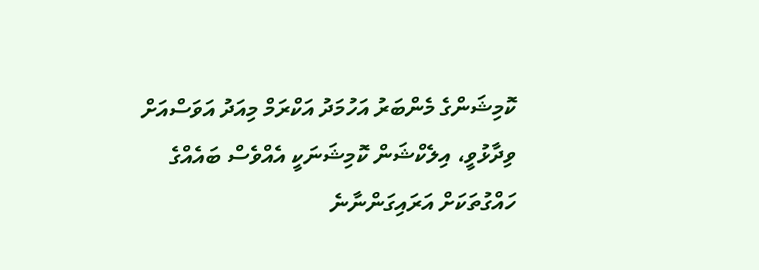ކޮމިޝަންގެ މެންބަރު އަހުމަދު އަކްރަމް މިއަދު އަވަސްއަށް ވިދާޅުވީ، އިލެކްޝަން ކޮމިޝަނަކީ އެއްވެސް ބައެއްގެ ހައްގުތަކަށް އަރައިގަންނާނެ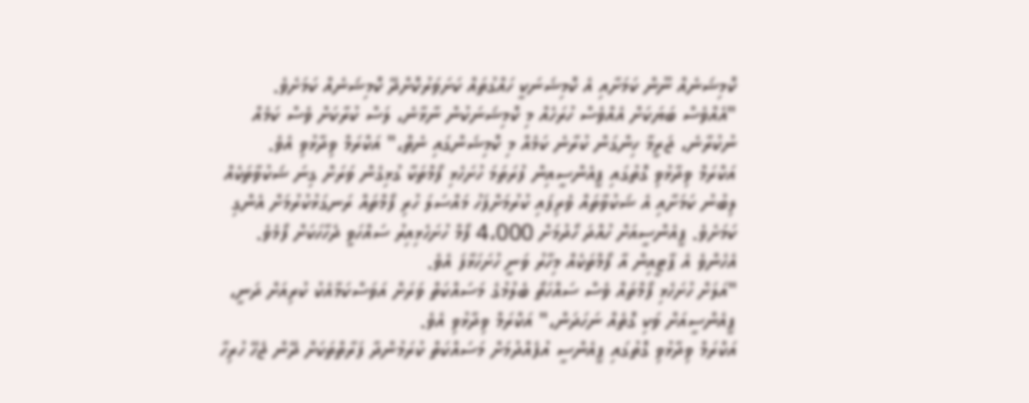ކޮމިޝަނެއް ނޫން ކަމަށާއި އެ ކޮމިޝަނަކީ ހައްގުތައް ކަށަވަރުކޮށްދޭ ކޮމިޝަނެއް ކަމަށެވެ.
"އެއްވެސް ބަޔަކަށް އެއްވެސް ހުރަހެއް މި ކޮމިޝަނަކުން ނާޅާނެ، ލަސް ކުރާކަށް ވެސް ކަމެއް ނުކުރާނެ، ޖަރީމާ ހިންގަން ކުރާނެ ކަމެއް މި ކޮމިޝަންގައި ނެތް،" އަކްރަމް ވިދާޅުވި އެވެ.
އަކްރަމް ވިދާޅުވި ގޮތުގައި ޕީއެންސީއިން ފުރަތަމަ ހުށަހެޅި ފޯމްތަކާ ގުޅިގެން ވަރަށް ގިނަ ޝަކުވާތަކެއް ލިބުނު ކަމަށާއި އެ ޝަކުވާތައް ވެރިފައި ކުރުމަށްފަހު މައްސަލަ ހުރި ފޯމްތައް ރަނގަޅުކުރުމަށް އެންގި ކަމަށެވެ. ޕީއެންސީއަށް ހުއްދަ ހޯދުމަށް 4،000 ފޯމް ހުށަހެޅިއިރު ސައްހަވީ ދެހާހަކަށް ފޯމެވެ. އެހެންވެ އެ ޕާޓީއިން އާ ފޯމްތަކެއް މިހާރު ވަނީ ހުށަހަޅާފަ އެވެ.
"އަލަށް ހުށަހެޅި ފޯމްތައް ވެސް ސައްހަތޯ ބެލުމުގެ މަސައްކަތް ވަރަށް އަވަސްކަމާއެކު ކުރިއަށް ދަނީ، ޕީއެންސީއަށް ވަކި ގޮތެއް ނަހަދަން،" އަކްރަމް ވިދާޅުވި އެވެ.
އަކްރަމް ވިދާޅުވި ގޮތުގައި ޕީއެންސީ އުފެއްދުމަށް މަސައްކަތް ކުރަމުންދާ ފަރާތްތަކަށް ދޭން ޖެހޭ ހުރިހާ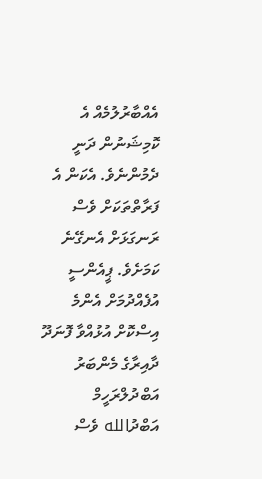އެއްބާރުލުމެއް އެ ކޮމިޝަނުން ދަނީ ދެމުންނެވެ. އެކަން އެ ފަރާތްތަކަށް ވެސް ރަނގަޅަށް އެނގޭނެ ކަމަށެވެ. ޕީއެންސީ އުފެއްދުމަށް އެންމެ އިސްކޮށް އުޅުއްވާ ފޮނަދޫ ދާއިރާގެ މެންބަރު އަބްދުލްރަހީމް އަބްދުالله ވެސް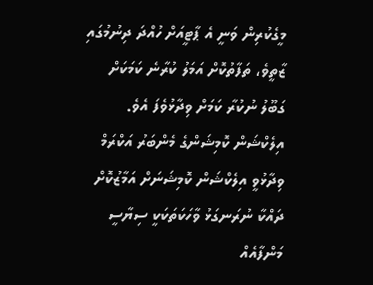މީގެކުރިން ވަނީ އެ ޕާޓީއަށް ހުއްދަ ދިނުމުގައި ޒާތީވެ، ތަފާތުކޮށް އަމަލު ކުރާނެ ކަމަކަށް ގަބޫލު ނުކުރާ ކަމަށް ވިދާޅުވެފަ އެވެ.
އިލެކްޝަން ކޮމިޝަންގެ މެންބަރު އަކްރަމް ވިދާޅުވީ އިލެކްޝަން ކޮމިޝަނަށް އަމާޒުކޮށް ދައްކާ ނުރަނގަޅު ވާހަކަތަކަކީ ސިޔާސީ މަންފާއެއް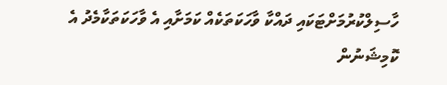ހާސިލްކުރުމަށްޓަކައި ދައްކާ ވާހަކަތަކެއް ކަމަށާއި އެ ވާހަކަތަކާމެދު އެ ކޮމިޝަނުން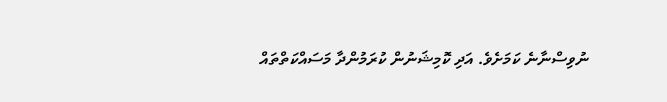ނުވިސްނާނެ ކަމަށެވެ. އަދި ކޮމިޝަނުން ކުރަމުންދާ މަސައްކަތްތައް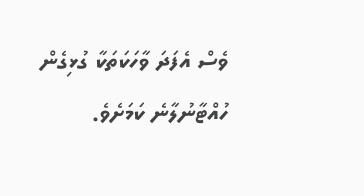ވެސް އެފަދަ ވާހަކަތަކާ ގުޅިގެން ހުއްޓާނުލާނެ ކަމަށެވެ.